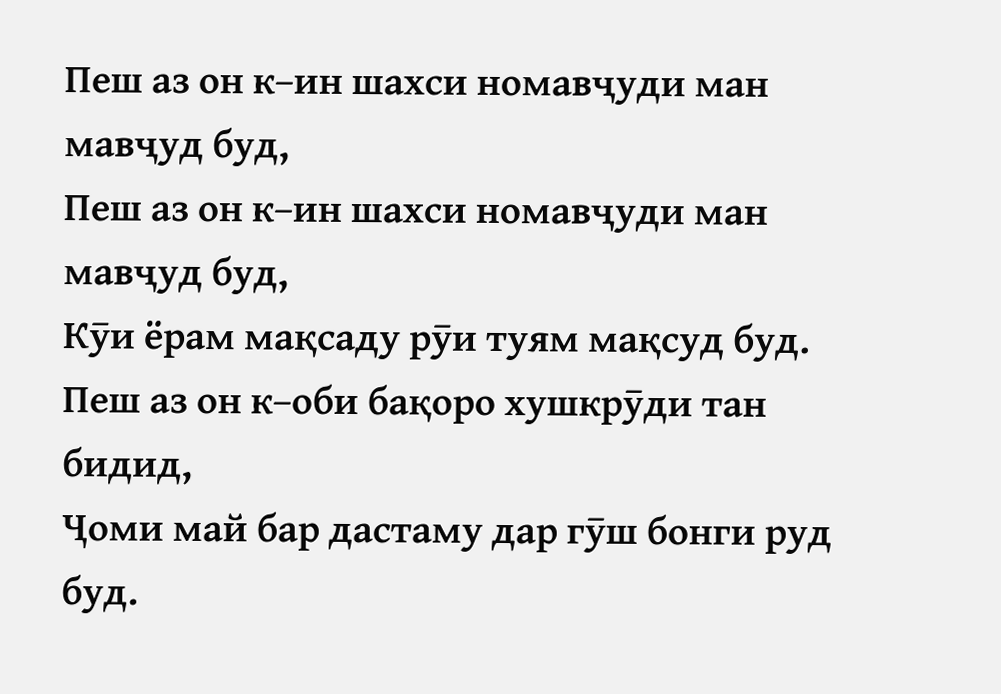Пеш аз он к–ин шахси номавҷуди ман мавҷуд буд,
Пеш аз он к–ин шахси номавҷуди ман мавҷуд буд,
Кӯи ёрам мақсаду рӯи туям мақсуд буд.
Пеш аз он к–оби бақоро хушкрӯди тан бидид,
Ҷоми май бар дастаму дар гӯш бонги руд буд.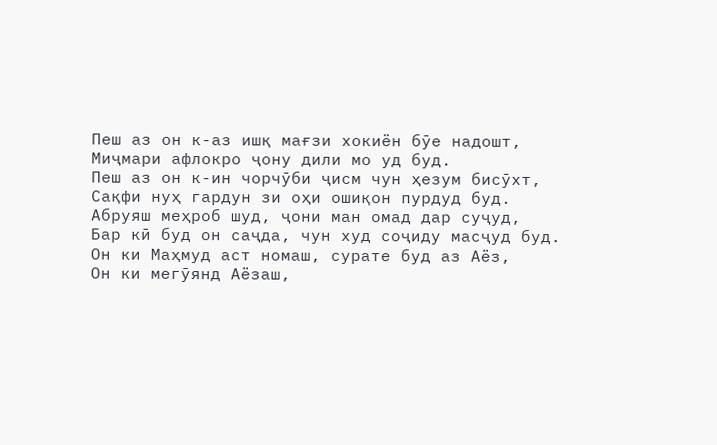Пеш аз он к-аз ишқ мағзи хокиён бӯе надошт,
Миҷмари афлокро ҷону дили мо уд буд.
Пеш аз он к-ин чорчӯби ҷисм чун ҳезум бисӯхт,
Сақфи нуҳ гардун зи оҳи ошиқон пурдуд буд.
Абруяш меҳроб шуд, ҷони ман омад дар суҷуд,
Бар кӣ буд он саҷда, чун худ соҷиду масҷуд буд.
Он ки Маҳмуд аст номаш, сурате буд аз Аёз,
Он ки мегӯянд Аёзаш,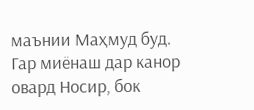маънии Маҳмуд буд.
Гар миёнаш дар канор овард Носир, бок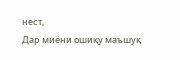нест,
Дар миёни ошиқу маъшуқ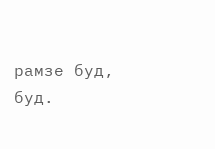рамзе буд, буд.